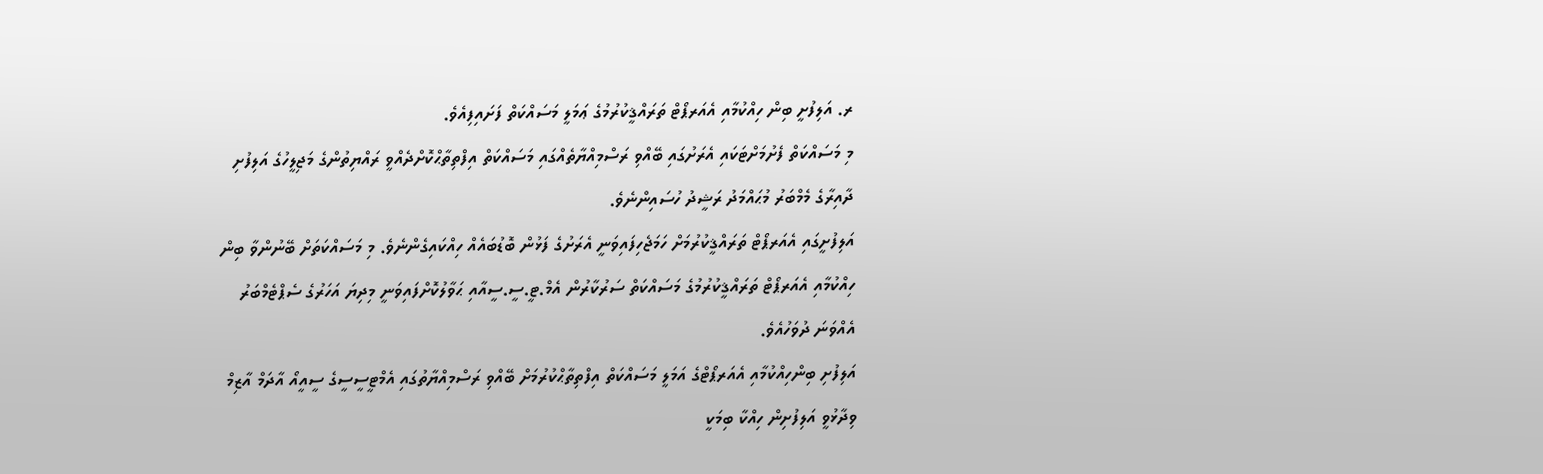ރ. އަލިފުށީ ބިން ހިއްކުމާއި އެއަރޕޯޓް ތަރައްޤީކުރުމުގެ ޢަމަލީ މަސައްކަތް ފަށައިފިއެވެ.
މި މަސައްކަތް ފެށުމަށްޓަކައި އެރަށުގައި ބޭއްވި ރަސްމިއްޔާތެއްގައި މަސައްކަތް އިފްތިތާޙްކޮށްދެއްވީ ރައްޔިތުންގެ މަޖިލީހުގެ އަލިފުށި ދާއިރާގެ މެމްބަރު މުޙައްމަދު ރަޝީދު ހުސައިންނެވެ.
އަލިފުށީގައި އެއަރޕޯޓް ތަރައްޤީކުރުމަށް ހަމަޖެހިފައިވަނީ އެރަށުގެ ފަޅުން ބޮޑުބައެއް ހިއްކައިގެންނެވެ. މި މަސައްކަތަށް ބޭނުންވާ ބިން ހިއްކުމާއި އެއަރޕޯޓް ތަރައްޤީކުރުމުގެ މަސައްކަތް ސަރުކާރުން އެމް.ޓީ.ސީ.ސީއާއި ޙަވާލުކޮށްފައިވަނީ މިދިޔަ އަހަރުގެ ސެޕްޓެމްބަރު އެއްވަނަ ދުވަހުއެވެ.
އަލިފުށި ބިންހިއްކުމާއި އެއަރޕޯޓްގެ އަމަލީ މަސައްކަތް އިފްތިތާޙްކުރުމަށް ބޭއްވި ރަސްމިއްޔާތުގައި އެމްޓީސީސީގެ ސީއީއޯ އާދަމް އާޒިމް ވިދާޅުވީ އަލިފުށިން ހިއްކާ ބިމަކީ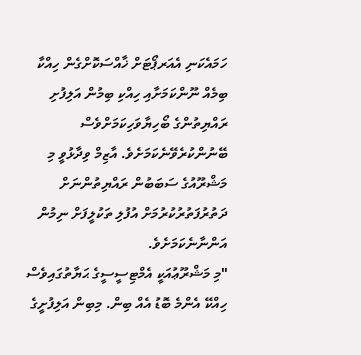ހަމައެކަނި އެއަރޕޯޓަށް ޚާއްސަކޮށްގެން ހިއްކާ ބިމެއް ނޫންކަމަށާއި ހިއްކި ބިމުން އަލިފުށި ރައްޔިތުންގެ ބޯހިޔާވަހިކަމަށްވެސް ބޭނުންކުރެވޭނެކަމަށެވެ. އާޒިމް ވިދާޅުވީ މި މަޝްރޫއުގެ ސަބަބުން ރައްޔިތުންނަށް ދަތުރުފަތުރުކުރުމަށް އުފުލި ތަކުލީފަށް ނިމުން އަންނާނެކަމަށެވެ.
"މި މަޝްރޫޢުއަކީ އެމްޓިސީސީގެ ޙަޔާތުގައިވެސް ހިއްކޭ އެންމެ ބޮޑު އެއް ބިން. މިބިން އަލިފުށީގެ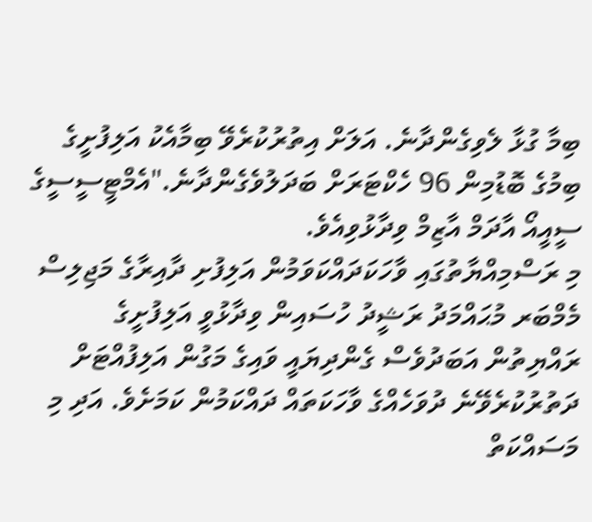ބިމާ ގުޅާ ލެވިގެންދާނެ. އަލަށް އިތުރުކުރެވޭ ބިމާއެކު އަލިފުށީގެ ބިމުގެ ބޮޑުމިން 96 ހެކްޓަރަށް ބަދަލުވެގެންދާނެ."އެމްޓީސީސީގެ ސީއީއޯ އާދަމް އާޒިމް ވިދާޅުވިއެވެ.
މި ރަސްމިއްޔާތުގައި ވާހަކަދައްކަވަމުން އަލިފުށި ދާއިރާގެ މަޖިލިސް މެމްބަރ މުޙައްމަދު ރަޝީދު ހުސައިން ވިދާޅުވީ އަލިފުށީގެ ރައްޔިތުން އަބަދުވެސް ގެންދިޔައީ ވައިގެ މަގުން އަލިފުއްޓަށް ދަތުރުކުރެވޭނެ ދުވަހެއްގެ ވާހަކަތައް ދައްކަމުން ކަމަށެވެ. އަދި މި މަސައްކަތް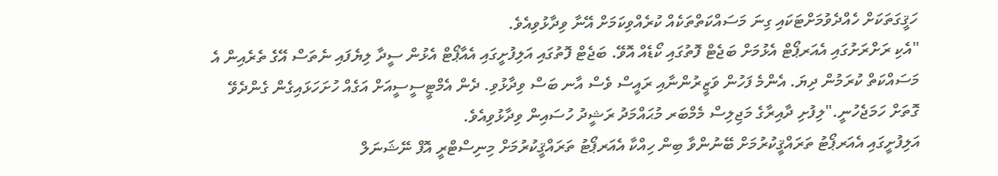ހަޤީގަތަކަށް ހެއްދެވުމަށްޓަކައި ގިނަ މަސައްކަތްތަކެއް ކުރެއްވިކަމަށް އޭނާ ވިދާޅުވިއެވެ.
"އެކި ރަށްރަށުގައި އެއަރޕޯޓް އެޅުމަށް ބަޖެޓް ފޮތުގައި ކޯޑެއް އޮވޭ. ބަޖެޓް ފޮތުގައި އަލިފުށީގައި އެއާޕޯޓް އެޅުން ސީދާ ލިޔެފައި ނެތަސް އޭގެ ތެރެއިން އެ މަސައްކަތް ކުރަމުން ދިޔަ. އެންމެ ފަހުން ވަޒީރުންނާއި ރައީސް ވެސް އާނ ބަސް ވިދާޅުވި. ދެން އެމްޓީސީސީއަށް އަގެއް ހުށަހަޅައިގެން ގެންދެވޭ ގޮތަށް ހަމަޖެހުނީ."ލިފުށި ދާއިރާގެ މަޖިލިސް މެމްބަރ މުޙައްމަދު ރަޝީދު ހުސައިން ވިދާޅުވިއެވެ.
އަލިފުށީގައި އެއަރޕޯޓު ތަރައްޤީކުރުމަށް ބޭނުންވާ ބިން ހިއްކާ އެއަރޕޯޓު ތަރައްޤީކުރުމަށް މިނިސްޓްރީ އޮފް ނޭޝަނަލް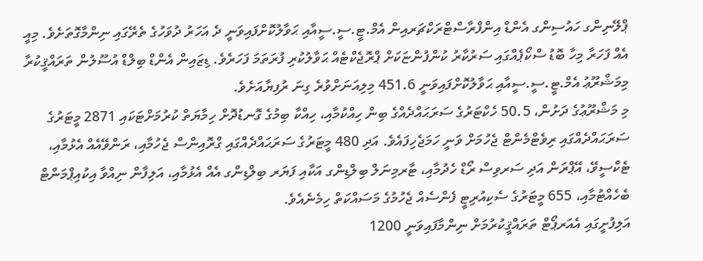ޕްލޭނިންގ ހައުސިންގ އެންޑް އިންފްރާސްޓްރަކްޗަރއިން އެމް.ޓީ.ސީ.ސީއާއި ޙަވާލުކޮށްފައިވަނީ ދެ އަހަރު ދުވަހުގެ ތެރޭގައި ނިންމާގޮތަށެވެ. މިއީ އެއް ފަހަރާ މިހާ ބޮޑު ސްކޯޕެއްގައި ސަރުކާރު ކުންފުންޏަކަށް ޕްރޮޖެކްޓެއް ޙަވާލުކުރި ފުރަތަމަ ފަހަރެވެ. ޑިޒައިން އެންޑް ބިލްޑް އުސޫލުން ތަރައްޤީކުރާ މިމަޝްރޫޢު އެމް.ޓީ.ސީ.ސީއާއި ޙަވާލުކޮށްފައިވަނީ 451.6 މިލިއަނަށްވުރެ ގިނަ ރުފިޔާއަށެވެ.
މި މަޝްރޫޢުގެ ދަށުން، 50.5 ހެކްޓަރުގެ ސަރަޙައްދެއްގެ ބިން ހިއްކުމާއި، ހިއްކާ ބިމުގެ ގޮނޑުދޮށް ހިމާޔަތް ކުރުމަށްޓަކައި 2871 މީޓަރުގެ ސަރަޙައްދެއްގައި ރިވެޓްމެންޓް ޖެހުމަށް ވަނީ ހަމަޖެހިފައެވެ. އަދި 480 މީޓަރުގެ ސަރަޙައްދެއްގައި ގްރޮއިންސް ޖެހުމާއި، ރަންވޭއެއް އެޅުމާއި، ޓެކްސީވޭ، އޭޕްރަން އަދި ސަރވިސް ރޯޑް ހެދުމާއި، ޓާރމިނަލް ބިލްޑިންގ އަކާއި ފަޔަރ ބިލްޑިންގ އެއް އެޅުމާއި، އަލިފާން ނިއްވާ އިކުއިޕްމަންޓް ބެހެއްޓުމާއި، 655 މީޓަރުގެ ސެކިއުރިޓީ ފެންސެއް ޖެހުމުގެ މަސައްކަތް ހިމެނެއެވެ.
އަލިފުށީގައި އެއަރޕޯޓް ތަރައްޤީކުރުމަށް ނިންމާފައިވަނީ 1200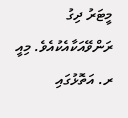މީޓަރު ދިގު ރަންވޭއަކާއެކުއެވެ. މިއީ ރ. އަތޮޅުގައި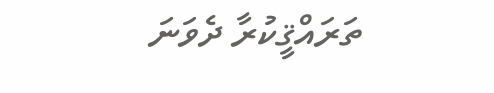ތަރައްޤީކުރާ ދެވަނަ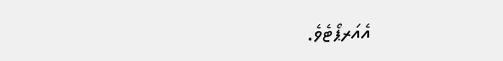އެއަރޕޯޓެވެ.